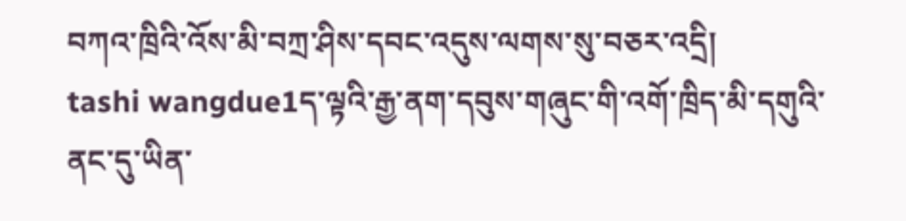བཀའ་ཁྲིའི་འོས་མི་བཀྲ་ཤིས་དབང་འདུས་ལགས་སུ་བཅར་འདྲི།
tashi wangdue1ད་ལྟའི་རྒྱ་ནག་དབུས་གཞུང་གི་འགོ་ཁྲིད་མི་དགུའི་ནང་དུ་ཡིན་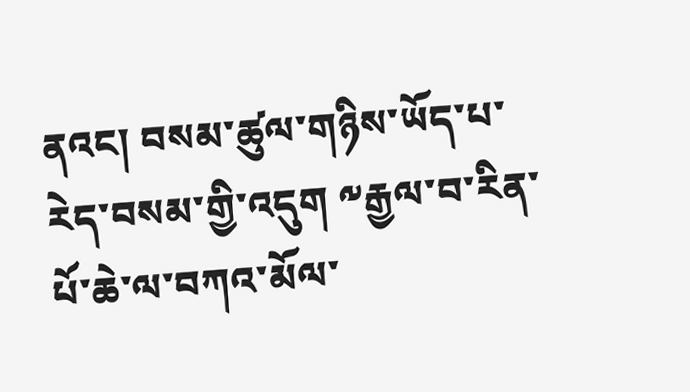ནའང། བསམ་ཚུལ་གཉིས་ཡོད་པ་རེད་བསམ་གྱི་འདུག ༸རྒྱལ་བ་རིན་པོ་ཆེ་ལ་བཀའ་མོལ་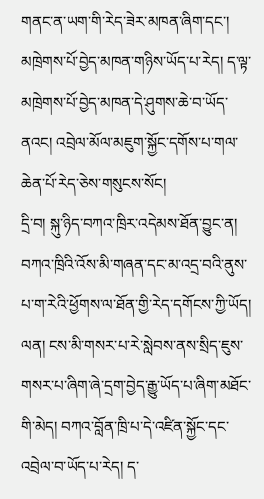གནང་ན་ཡག་གི་རེད་ཟེར་མཁན་ཞིག་དང་། མཁྲེགས་པོ་བྱེད་མཁན་གཉིས་ཡོད་པ་རེད། ད་ལྟ་མཁྲེགས་པོ་བྱེད་མཁན་དེ་ཤུགས་ཆེ་བ་ཡོད་ནའང། འབྲེལ་མོལ་མཇུག་སྐྱོང་དགོས་པ་གལ་ཆེན་པོ་རེད་ཅེས་གསུངས་སོང།
དྲི་བ། སྐུ་ཉིད་བཀའ་ཁྲིར་འདེམས་ཐོན་བྱུང་ན། བཀའ་ཁྲིའི་འོས་མི་གཞན་དང་མ་འདྲ་བའི་ནུས་པ་ག་རེའི་ཕྱོགས་ལ་ཐོན་གྱི་རེད་དགོངས་ཀྱི་ཡོད།
ལན། ངས་མི་གསར་པ་རེ་སླེབས་ནས་སྲིད་ཇུས་གསར་པ་ཞིག་ཞེ་དྲག་བྱེད་རྒྱུ་ཡོད་པ་ཞིག་མཐོང་གི་མེད། བཀའ་བློན་ཁྲི་པ་དེ་འཛིན་སྐྱོང་དང་འབྲེལ་བ་ཡོད་པ་རེད། ད་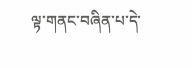ལྟ་གནང་བཞིན་པ་དེ་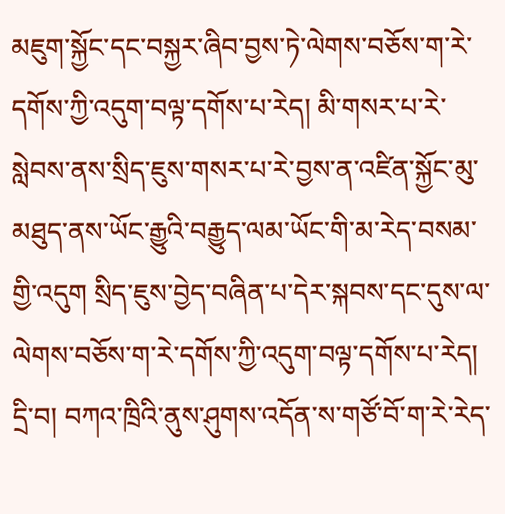མཇུག་སྐྱོང་དང་བསྐྱར་ཞིབ་བྱས་ཏེ་ལེགས་བཅོས་ག་རེ་དགོས་ཀྱི་འདུག་བལྟ་དགོས་པ་རེད། མི་གསར་པ་རེ་སླེབས་ནས་སྲིད་ཇུས་གསར་པ་རེ་བྱས་ན་འཛིན་སྐྱོང་མུ་མཐུད་ནས་ཡོང་རྒྱུའི་བརྒྱུད་ལམ་ཡོང་གི་མ་རེད་བསམ་གྱི་འདུག སྲིད་ཇུས་བྱེད་བཞིན་པ་དེར་སྐབས་དང་དུས་ལ་ལེགས་བཅོས་ག་རེ་དགོས་ཀྱི་འདུག་བལྟ་དགོས་པ་རེད།
དྲི་བ། བཀའ་ཁྲིའི་ནུས་ཤུགས་འདོན་ས་གཙོ་བོ་ག་རེ་རེད་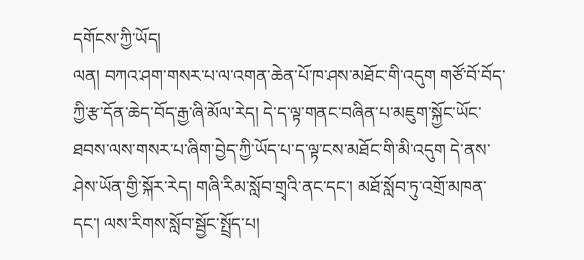དགོངས་ཀྱི་ཡོད།
ལན། བཀའ་ཤག་གསར་པ་ལ་འགན་ཆེན་པོ་ཁ་ཤས་མཐོང་གི་འདུག གཙོ་བོ་བོད་ཀྱི་རྩ་དོན་ཆེད་བོད་རྒྱ་ཞི་མོལ་རེད། དེ་ད་ལྟ་གནང་བཞིན་པ་མཇུག་སྐྱོང་ཡོང་ཐབས་ལས་གསར་པ་ཞིག་བྱེད་ཀྱི་ཡོད་པ་ད་ལྟ་ངས་མཐོང་གི་མི་འདུག དེ་ནས་ཤེས་ཡོན་གྱི་སྐོར་རེད། གཞི་རིམ་སློབ་གྲྭའི་ནང་དང་། མཐོ་སློབ་ཏུ་འགྲོ་མཁན་དང་། ལས་རིགས་སློབ་སྦྱོང་སྤྲོད་པ།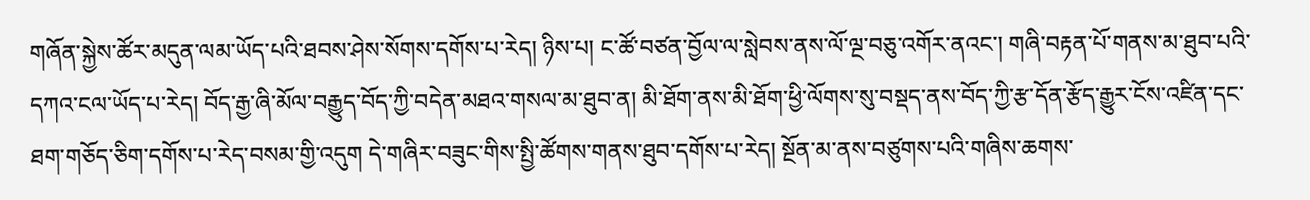གཞོན་སྐྱེས་ཚོར་མདུན་ལམ་ཡོད་པའི་ཐབས་ཤེས་སོགས་དགོས་པ་རེད། ཉིས་པ། ང་ཚོ་བཙན་བྱོལ་ལ་སླེབས་ནས་ལོ་ལྔ་བཅུ་འགོར་ནའང་། གཞི་བརྟན་པོ་གནས་མ་ཐུབ་པའི་དཀའ་ངལ་ཡོད་པ་རེད། བོད་རྒྱ་ཞི་མོལ་བརྒྱུད་བོད་ཀྱི་བདེན་མཐའ་གསལ་མ་ཐུབ་ན། མི་ཐོག་ནས་མི་ཐོག་ཕྱི་ལོགས་སུ་བསྡད་ནས་བོད་ཀྱི་རྩ་དོན་རྩོད་རྒྱུར་ངོས་འཛིན་དང་ཐག་གཅོད་ཅིག་དགོས་པ་རེད་བསམ་གྱི་འདུག དེ་གཞིར་བཟུང་གིས་སྤྱི་ཚོགས་གནས་ཐུབ་དགོས་པ་རེད། སྔོན་མ་ནས་བཙུགས་པའི་གཞིས་ཆགས་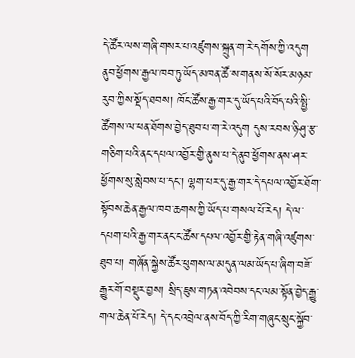དེ་ཚོར་ལས་གཞི་གསར་པ་འཛུགས་སྐྲུན་ག་རེ་དགོས་ཀྱི་འདུག ནུབ་ཕྱོགས་རྒྱལ་ཁབ་ཏུ་ཡོད་མཁན་ཚོ་ས་གནས་སོ་སོར་མཉམ་རུབ་ཀྱིས་སྡོད་ཐབས། ཁོང་ཚོས་རྒྱ་གར་དུ་ཡོད་པའི་བོད་པའི་སྤྱི་ཚོགས་ལ་ཕན་ཐོགས་བྱེད་ཐུབ་པ་ག་རེ་འདུག དུས་རབས་ཉི་ཤུ་རྩ་གཅིག་པའི་ནང་དཔལ་འབྱོར་གྱི་ནུས་པ་དེ་ནུབ་ཕྱོགས་ནས་ཤར་ཕྱོགས་སུ་སླེབས་པ་དང་། ལྷག་པར་དུ་རྒྱ་གར་དེ་དཔལ་འབྱོར་ཐོག་སྟོབས་ཆེན་རྒྱལ་ཁབ་ཆགས་ཀྱི་ཡོད་པ་གསལ་པོ་རེད། དེ་ལ་དཔག་པའི་རྒྱ་གར་ནང་ང་ཚོས་དཔལ་འབྱོར་གྱི་རྟེན་གཞི་འཛུགས་ཐུབ་པ། གཞོན་སྐྱེས་ཚོར་ཕུགས་ལ་མདུན་ལམ་ཡོད་པ་ཞིག་བཟོ་རྒྱུར་གོ་བསྡུར་བྱས། སྲིད་ཇུས་གཏན་འབེབས་དང་ལམ་སྟོན་བྱེད་རྒྱུ་གལ་ཆེན་པོ་རེད། དེ་དང་འབྲེལ་ནས་བོད་ཀྱི་རིག་གཞུང་སྲུང་སྐྱོབ་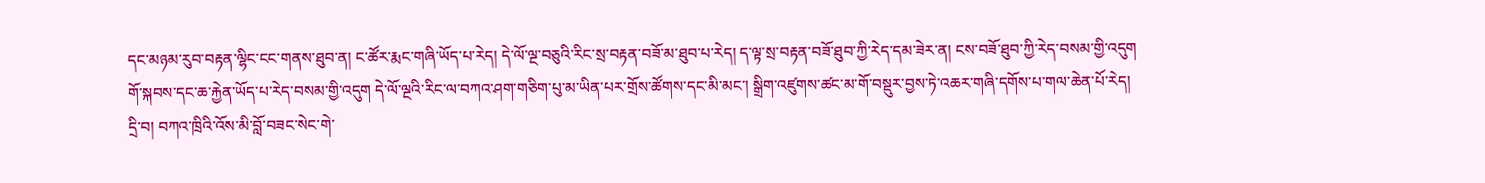དང་མཉམ་རུབ་བརྟན་ལྷིང་ངང་གནས་ཐུབ་ན། ང་ཚོར་རྨང་གཞི་ཡོད་པ་རེད། དེ་ལོ་ལྔ་བཅུའི་རིང་སྲ་བརྟན་བཟོ་མ་ཐུབ་པ་རེད། ད་ལྟ་སྲ་བརྟན་བཟོ་ཐུབ་ཀྱི་རེད་དམ་ཟེར་ན། ངས་བཟོ་ཐུབ་ཀྱི་རེད་བསམ་གྱི་འདུག གོ་སྐབས་དང་ཆ་རྐྱེན་ཡོད་པ་རེད་བསམ་གྱི་འདུག དེ་ལོ་ལྔའི་རིང་ལ་བཀའ་ཤག་གཅིག་པུ་མ་ཡིན་པར་གྲོས་ཚོགས་དང་མི་མང་། སྒྲིག་འཛུགས་ཚང་མ་གོ་བསྡུར་བྱས་ཏེ་འཆར་གཞི་དགོས་པ་གལ་ཆེན་པོ་རེད།
དྲི་བ། བཀའ་ཁྲིའི་འོས་མི་བློ་བཟང་སེང་གེ་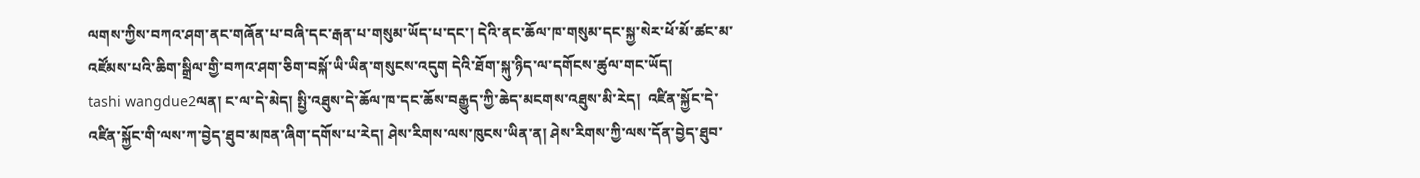ལགས་ཀྱིས་བཀའ་ཤག་ནང་གཞོན་པ་བཞི་དང་རྒན་པ་གསུམ་ཡོད་པ་དང་། དེའི་ནང་ཆོལ་ཁ་གསུམ་དང་སྐྱ་སེར་ཕོ་མོ་ཚང་མ་འཛོམས་པའི་ཆིག་སྒྲིལ་གྱི་བཀའ་ཤག་ཅིག་བསྐོ་ཡི་ཡིན་གསུངས་འདུག དེའི་ཐོག་སྐུ་ཉིད་ལ་དགོངས་ཚུལ་གང་ཡོད།
tashi wangdue2ལན། ང་ལ་དེ་མེད། སྤྱི་འཐུས་དེ་ཆོལ་ཁ་དང་ཆོས་བརྒྱུད་ཀྱི་ཆེད་མངགས་འཐུས་མི་རེད།  འཛིན་སྐྱོང་དེ་འཛིན་སྐྱོང་གི་ལས་ཀ་བྱེད་ཐུབ་མཁན་ཞིག་དགོས་པ་རེད། ཤེས་རིགས་ལས་ཁུངས་ཡིན་ན། ཤེས་རིགས་ཀྱི་ལས་དོན་བྱེད་ཐུབ་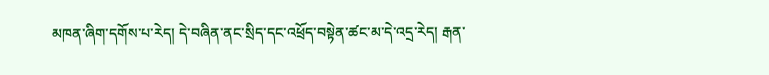མཁན་ཞིག་དགོས་པ་རེད། དེ་བཞིན་ནང་སྲིད་དང་འཕྲོད་བསྟེན་ཚང་མ་དེ་འདྲ་རེད། རྒན་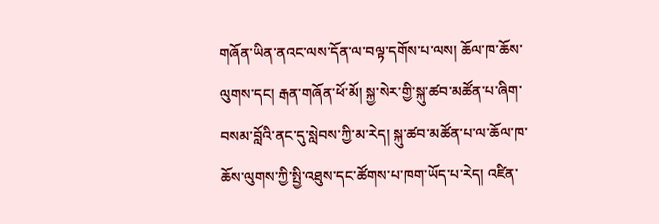གཞོན་ཡིན་ནའང་ལས་དོན་ལ་བལྟ་དགོས་པ་ལས། ཆོལ་ཁ་ཆོས་ལུགས་དང། རྒན་གཞོན་ཕོ་མོ། སྐྱ་སེར་གྱི་སྐུ་ཚབ་མཚོན་པ་ཞིག་བསམ་བློའི་ནང་དུ་སླེབས་ཀྱི་མ་རེད། སྐུ་ཚབ་མཚོན་པ་ལ་ཆོལ་ཁ་ཆོས་ལུགས་ཀྱི་སྤྱི་འཐུས་དང་ཚོགས་པ་ཁག་ཡོད་པ་རེད། འཛིན་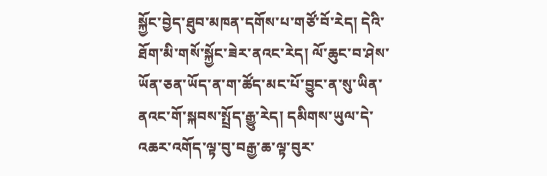སྐྱོང་བྱེད་ཐུབ་མཁན་དགོས་པ་གཙོ་བོ་རེད། དེའི་ཐོག་མི་གསོ་སྐྱོང་ཟེར་ནའང་རེད། ལོ་ཆུང་བ་ཤེས་ཡོན་ཅན་ཡོད་ན་ག་ཚོད་མང་པོ་བྱུང་ན་སུ་ཡིན་ནའང་གོ་སྐབས་སྤྲོད་རྒྱུ་རེད། དམིགས་ཡུལ་དེ་འཆར་འགོད་ལྟ་བུ་བརྒྱ་ཆ་ལྟ་བུར་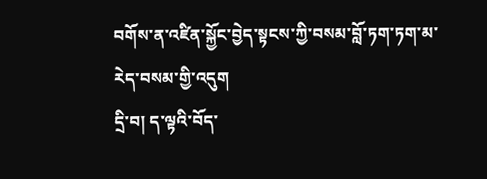བགོས་ན་འཛིན་སྐྱོང་བྱེད་སྟངས་ཀྱི་བསམ་བློ་ཏག་ཏག་མ་རེད་བསམ་གྱི་འདུག
དྲི་བ། ད་ལྟའི་བོད་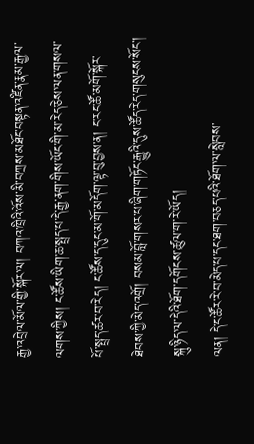རྒྱ་འབྲེལ་མོལ་གྱི་སྐོར་ལ། བཀའ་ཁྲིའི་འོས་མི་བཀྲས་མཐོང་བསྟན་འཛིན་རྣམ་རྒྱལ་ལགས་ཀྱིས། ང་ཚོས་ཡིག་ཆ་སྤྲད་པ་དེ་རྒྱ་ནག་གིས་ཡོང་གི་མ་རེད་ཅེས་ལན་གསལ་པོ་སྤྲད་ཚར་བ་རེད། ང་ཚོས་ད་དུང་མ་གོ་མདོག་ལྟ་བུ་བྱས་ན། ང་རང་ཚོ་མགོ་སྐོར་ཐེབས་ཀྱི་མེད་འགྲོ། བསམ་བློ་གསར་པ་ཞིག་གཏོང་རྒྱུའི་དུས་ཚོད་རེད་གསུངས་སོང་། སྐུ་ཉིད་ལ་དེའི་ཐོག་དགོངས་ཚུལ་ག་རེ་ཡོད།
ལན། དེ་ང་ཚོར་རེ་བ་མེད་པ་དང་ཐག་བཅད་པའི་ཐོག་ལ་སླེབས་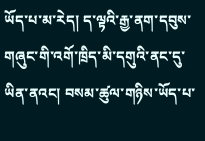ཡོད་པ་མ་རེད། ད་ལྟའི་རྒྱ་ནག་དབུས་གཞུང་གི་འགོ་ཁྲིད་མི་དགུའི་ནང་དུ་ཡིན་ནའང། བསམ་ཚུལ་གཉིས་ཡོད་པ་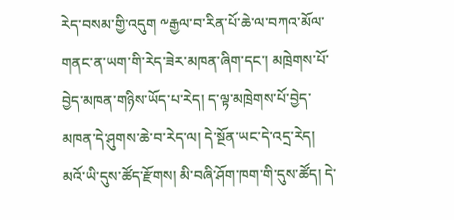རེད་བསམ་གྱི་འདུག ༸རྒྱལ་བ་རིན་པོ་ཆེ་ལ་བཀའ་མོལ་གནང་ན་ཡག་གི་རེད་ཟེར་མཁན་ཞིག་དང་། མཁྲེགས་པོ་བྱེད་མཁན་གཉིས་ཡོད་པ་རེད། ད་ལྟ་མཁྲེགས་པོ་བྱེད་མཁན་དེ་ཤུགས་ཆེ་བ་རེད་ལ། དེ་སྔོན་ཡང་དེ་འདྲ་རེད། མའོ་ཡི་དུས་ཚོད་རྫོགས། མི་བཞི་ཤོག་ཁག་གི་དུས་ཚོད། དེ་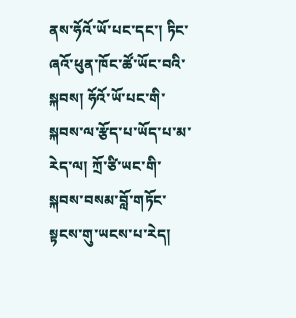ནས་ཧོའོ་ཡོ་པང་དང་། ཏིང་ཞའོ་ཕུན་ཁོང་ཚོ་ཡོང་བའི་སྐབས། ཧོའོ་ཡོ་པང་གི་སྐབས་ལ་རྩོད་པ་ཡོད་པ་མ་རེད་ལ། ཀྲོ་ཙི་ཡང་གི་སྐབས་བསམ་བློ་གཏོང་སྟངས་གུ་ཡངས་པ་རེད།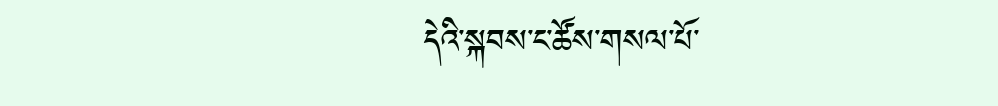དེའི་སྐབས་ང་ཚོས་གསལ་པོ་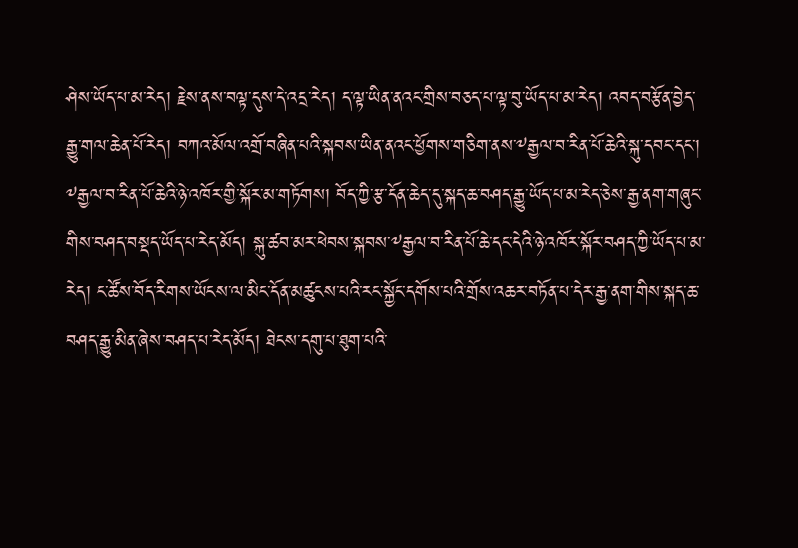ཤེས་ཡོད་པ་མ་རེད། རྗེས་ནས་བལྟ་དུས་དེ་འདྲ་རེད། ད་ལྟ་ཡིན་ནའང་གྲིས་བཅད་པ་ལྟ་བུ་ཡོད་པ་མ་རེད། འབད་བརྩོན་བྱེད་རྒྱུ་གལ་ཆེན་པོ་རེད། བཀའ་མོལ་འགྲོ་བཞིན་པའི་སྐབས་ཡིན་ནའང་ཕྱོགས་གཅིག་ནས་༸རྒྱལ་བ་རིན་པོ་ཆེའི་སྐུ་དབང་དང་། ༸རྒྱལ་བ་རིན་པོ་ཆེའི་ཉེ་འཁོར་གྱི་སྐོར་མ་གཏོགས། བོད་ཀྱི་རྩ་དོན་ཆེད་དུ་སྐད་ཆ་བཤད་རྒྱུ་ཡོད་པ་མ་རེད་ཅེས་རྒྱ་ནག་གཞུང་གིས་བཤད་བསྡད་ཡོད་པ་རེད་མོད། སྐུ་ཚབ་མར་ཕེབས་སྐབས་༸རྒྱལ་བ་རིན་པོ་ཆེ་དང་དེའི་ཉེ་འཁོར་སྐོར་བཤད་ཀྱི་ཡོད་པ་མ་རེད། ང་ཚོས་བོད་རིགས་ཡོངས་ལ་མིང་དོན་མཚུངས་པའི་རང་སྐྱོང་དགོས་པའི་གྲོས་འཆར་བཏོན་པ་དེར་རྒྱ་ནག་གིས་སྐད་ཆ་བཤད་རྒྱུ་མིན་ཞེས་བཤད་པ་རེད་མོད། ཐེངས་དགུ་པ་ཐུག་པའི་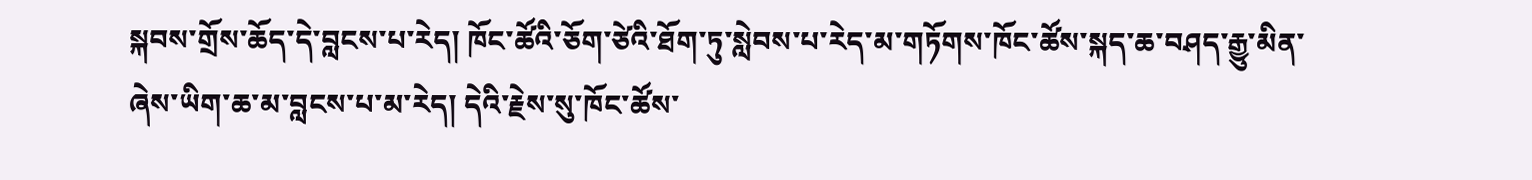སྐབས་གྲོས་ཆོད་དེ་བླངས་པ་རེད། ཁོང་ཚོའི་ཅོག་ཙེའི་ཐོག་ཏུ་སླེབས་པ་རེད་མ་གཏོགས་ཁོང་ཚོས་སྐད་ཆ་བཤད་རྒྱུ་མིན་ཞེས་ཡིག་ཆ་མ་བླངས་པ་མ་རེད། དེའི་རྗེས་སུ་ཁོང་ཚོས་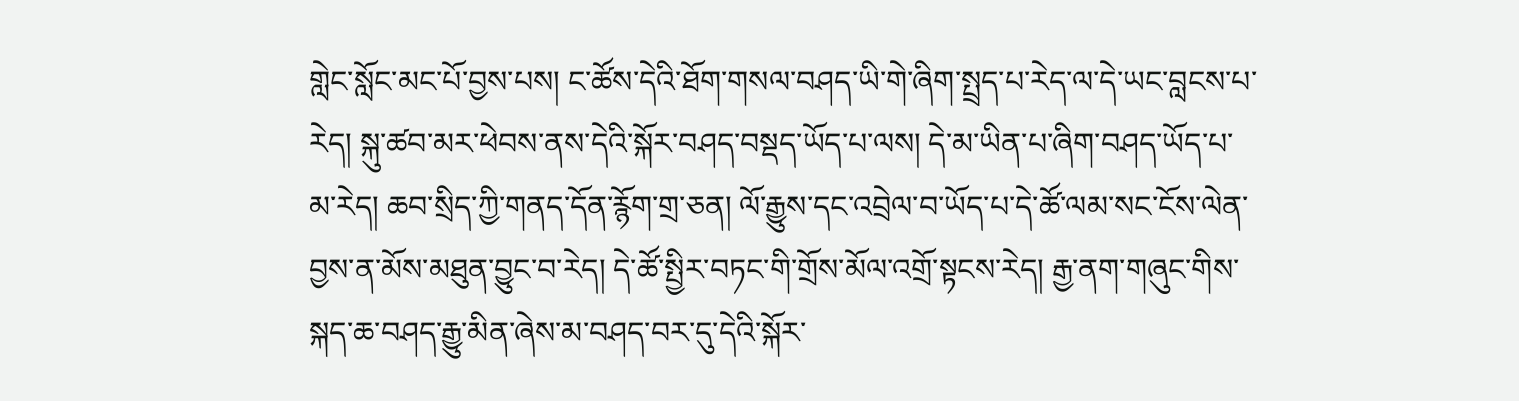གླེང་སློང་མང་པོ་བྱས་པས། ང་ཚོས་དེའི་ཐོག་གསལ་བཤད་ཡི་གེ་ཞིག་སྤྲད་པ་རེད་ལ་དེ་ཡང་བླངས་པ་རེད། སྐུ་ཚབ་མར་ཕེབས་ནས་དེའི་སྐོར་བཤད་བསྡད་ཡོད་པ་ལས། དེ་མ་ཡིན་པ་ཞིག་བཤད་ཡོད་པ་མ་རེད། ཆབ་སྲིད་ཀྱི་གནད་དོན་རྙོག་གྲ་ཅན། ལོ་རྒྱུས་དང་འབྲེལ་བ་ཡོད་པ་དེ་ཚོ་ལམ་སང་ངོས་ལེན་བྱས་ན་མོས་མཐུན་བྱུང་བ་རེད། དེ་ཚོ་སྤྱིར་བཏང་གི་གྲོས་མོལ་འགྲོ་སྟངས་རེད། རྒྱ་ནག་གཞུང་གིས་སྐད་ཆ་བཤད་རྒྱུ་མིན་ཞེས་མ་བཤད་བར་དུ་དེའི་སྐོར་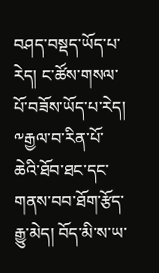བཤད་བསྡད་ཡོད་པ་རེད། ང་ཚོས་གསལ་པོ་བཟོས་ཡོད་པ་རེད། ༸རྒྱལ་བ་རིན་པོ་ཆེའི་ཐོབ་ཐང་དང་གནས་བབ་ཐོག་རྩོད་རྒྱུ་མེད། བོད་མི་ས་ཡ་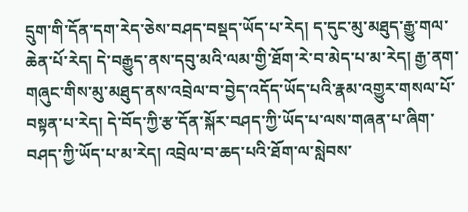དྲུག་གི་དོན་དག་རེད་ཅེས་བཤད་བསྡད་ཡོད་པ་རེད། ད་དུང་མུ་མཐུད་རྒྱུ་གལ་ཆེན་པོ་རེད། དེ་བརྒྱུད་ནས་དབུ་མའི་ལམ་གྱི་ཐོག་རེ་བ་མེད་པ་མ་རེད། རྒྱ་ནག་གཞུང་གིས་མུ་མཐུད་ནས་འབྲེལ་བ་བྱེད་འདོད་ཡོད་པའི་རྣམ་འགྱུར་གསལ་པོ་བསྟན་པ་རེད། དེ་བོད་ཀྱི་རྩ་དོན་སྐོར་བཤད་ཀྱི་ཡོད་པ་ལས་གཞན་པ་ཞིག་བཤད་ཀྱི་ཡོད་པ་མ་རེད། འབྲེལ་བ་ཆད་པའི་ཐོག་ལ་སླེབས་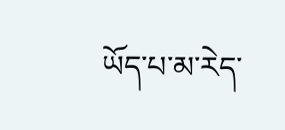ཡོད་པ་མ་རེད་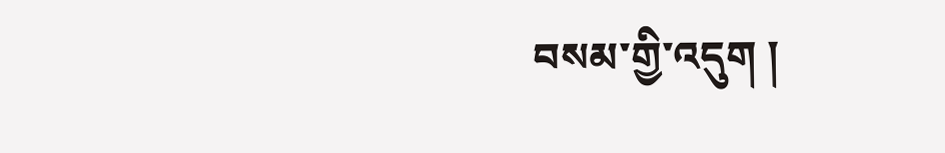བསམ་གྱི་འདུག །